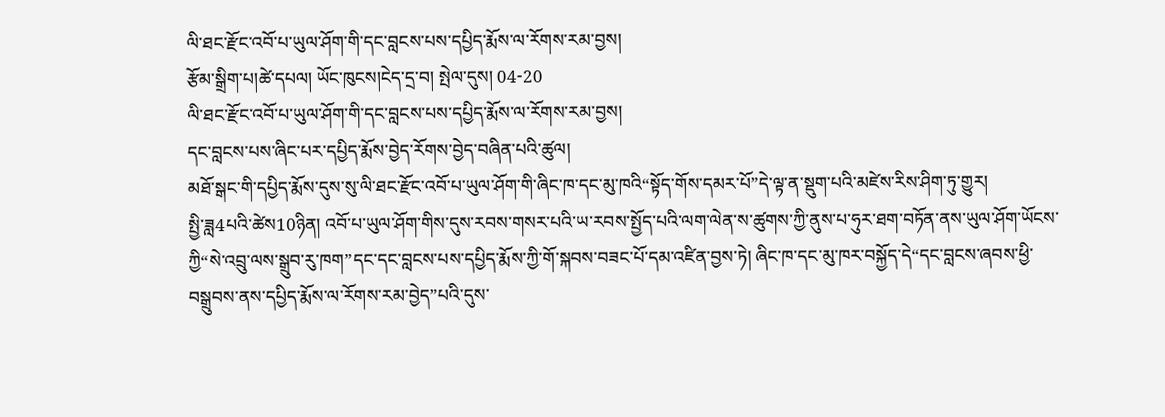ལི་ཐང་རྫོང་འབོ་པ་ཡུལ་ཤོག་གི་དང་བླངས་པས་དཔྱིད་རྨོས་ལ་རོགས་རམ་བྱས།
རྩོམ་སྒྲིག་པ།ཚེ་དཔལ། ཡོང་ཁུངས།ངེད་དྲ་བ། སྤེལ་དུས། 04-20
ལི་ཐང་རྫོང་འབོ་པ་ཡུལ་ཤོག་གི་དང་བླངས་པས་དཔྱིད་རྨོས་ལ་རོགས་རམ་བྱས།
དང་བླངས་པས་ཞིང་པར་དཔྱིད་རྨོས་བྱེད་རོགས་བྱེད་བཞིན་པའི་ཚུལ།
མཐོ་སྒང་གི་དཔྱིད་རྨོས་དུས་སུ་ལི་ཐང་རྫོང་འབོ་པ་ཡུལ་ཤོག་གི་ཞིང་ཁ་དང་མུ་ཁའི“སྟོད་གོས་དམར་པོ”དེ་ལྟ་ན་སྡུག་པའི་མཛེས་རིས་ཤིག་ཏུ་གྱུར།
སྤྱི་ཟླ4པའི་ཚེས10ཉིན། འབོ་པ་ཡུལ་ཤོག་གིས་དུས་རབས་གསར་པའི་ཡ་རབས་སྤྱོད་པའི་ལག་ལེན་ས་ཚུགས་ཀྱི་ནུས་པ་ཧུར་ཐག་བཏོན་ནས་ཡུལ་ཤོག་ཡོངས་ཀྱི“སེ་འབྲུ་ལས་སྒྲུབ་རུ་ཁག”དང་དང་བླངས་པས་དཔྱིད་རྨོས་ཀྱི་གོ་སྐབས་བཟང་པོ་དམ་འཛིན་བྱས་ཏེ། ཞིང་ཁ་དང་མུ་ཁར་བསྐྱོད་དེ“དང་བླངས་ཞབས་ཕྱི་བསྒྲུབས་ནས་དཔྱིད་རྨོས་ལ་རོགས་རམ་བྱེད”པའི་དུས་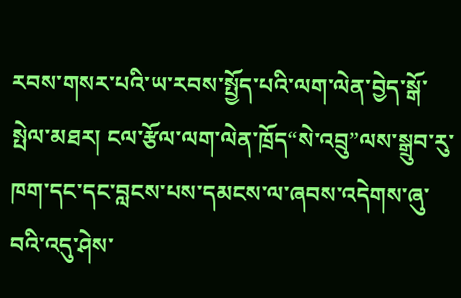རབས་གསར་པའི་ཡ་རབས་སྤྱོད་པའི་ལག་ལེན་བྱེད་སྒོ་སྤེལ་མཐར། ངལ་རྩོལ་ལག་ལེན་ཁྲོད“སེ་འབྲུ”ལས་སྒྲུབ་རུ་ཁག་དང་དང་བླངས་པས་དམངས་ལ་ཞབས་འདེགས་ཞུ་བའི་འདུ་ཤེས་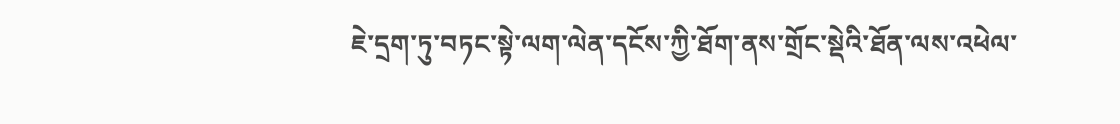ཇེ་དྲག་ཏུ་བཏང་སྟེ་ལག་ལེན་དངོས་ཀྱི་ཐོག་ནས་གྲོང་སྡེའི་ཐོན་ལས་འཕེལ་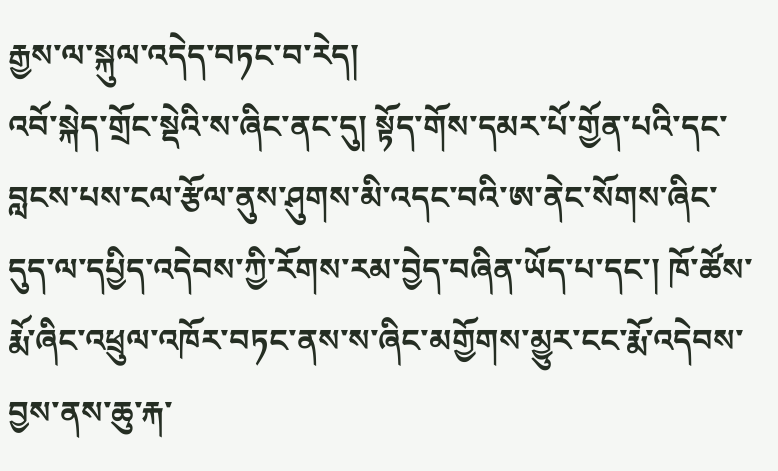རྒྱས་ལ་སྐུལ་འདེད་བཏང་བ་རེད།
འབོ་སྐེད་གྲོང་སྡེའི་ས་ཞིང་ནང་དུ། སྟོད་གོས་དམར་པོ་གྱོན་པའི་དང་བླངས་པས་ངལ་རྩོལ་ནུས་ཤུགས་མི་འདང་བའི་ཨ་ནེང་སོགས་ཞིང་དུད་ལ་དཔྱིད་འདེབས་ཀྱི་རོགས་རམ་བྱེད་བཞིན་ཡོད་པ་དང་། ཁོ་ཚོས་རྨོ་ཞིང་འཕྲུལ་འཁོར་བཏང་ནས་ས་ཞིང་མགྱོགས་མྱུར་ངང་རྨོ་འདེབས་བྱས་ནས་ཆུ་རྐ་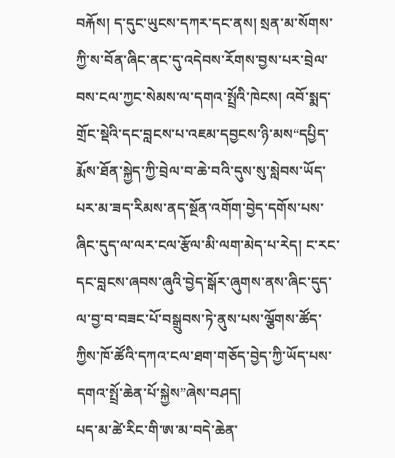བརྐོས། ད་དུང་ཡུངས་དཀར་དང་ནས། སྲན་མ་སོགས་ཀྱི་ས་བོན་ཞིང་ནང་དུ་འདེབས་རོགས་བྱས་པར་བྲེལ་བས་ངལ་ཀྱང་སེམས་ལ་དགའ་སྤྲོའི་ཁེངས། འབོ་སྨད་གྲོང་སྡེའི་དང་བླངས་པ་འཇམ་དབྱངས་ཉི་མས“དཔྱིད་རྨོས་ཐོན་སྐྱེད་ཀྱི་བྲེལ་བ་ཆེ་བའི་དུས་སུ་སླེབས་ཡོད་པར་མ་ཟད་རིམས་ནད་སྔོན་འགོག་བྱེད་དགོས་པས་ཞིང་དུད་ལ་ལར་ངལ་རྩོལ་མི་ལག་མེད་པ་རེད། ང་རང་དང་བླངས་ཞབས་ཞུའི་བྱེད་སྒོར་ཞུགས་ནས་ཞིང་དུད་ལ་བྱ་བ་བཟང་པོ་བསྒྲུབས་ཏེ་ནུས་པས་ལྕོགས་ཚོད་ཀྱིས་ཁོ་ཚོའི་དཀའ་ངལ་ཐག་གཅོད་བྱེད་ཀྱི་ཡོད་པས་དགའ་སྤྲོ་ཆེན་པོ་སྐྱེས”ཞེས་བཤད།
པད་མ་ཚེ་རིང་གི་ཨ་མ་བདེ་ཆེན་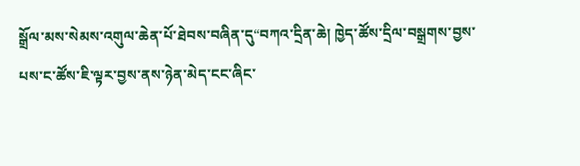སྒྲོལ་མས་སེམས་འགུལ་ཆེན་པོ་ཐེབས་བཞིན་དུ“བཀའ་དྲིན་ཆེ། ཁྱེད་ཚོས་དྲིལ་བསྒྲགས་བྱས་པས་ང་ཚོས་ཇི་ལྟར་བྱས་ནས་ཉེན་མེད་ངང་ཞིང་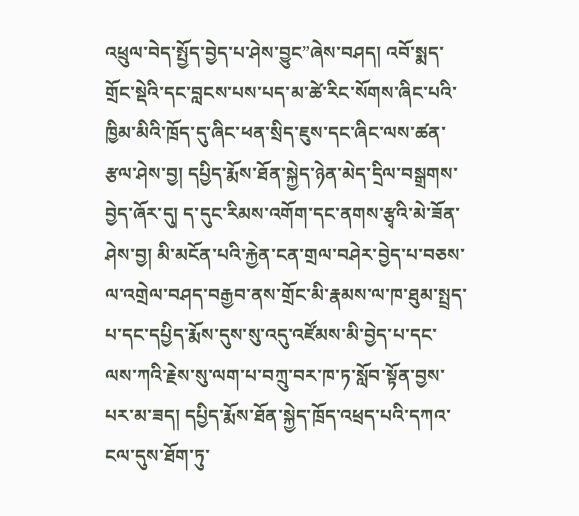འཕྲུལ་བེད་སྤྱོད་བྱེད་པ་ཤེས་བྱུང”ཞེས་བཤད། འབོ་སྨད་གྲོང་སྡེའི་དང་བླངས་པས་པད་མ་ཚེ་རིང་སོགས་ཞིང་པའི་ཁྱིམ་མིའི་ཁྲོད་དུ་ཞིང་ཕན་སྲིད་ཇུས་དང་ཞིང་ལས་ཚན་རྩལ་ཤེས་བྱ། དཔྱིད་རྨོས་ཐོན་སྐྱེད་ཉེན་མེད་དྲིལ་བསྒྲགས་བྱེད་ཞོར་དུ། ད་དུང་རིམས་འགོག་དང་ནགས་རྩྭའི་མེ་ཟོན་ཤེས་བྱ། མི་མངོན་པའི་རྐྱེན་ངན་གྲལ་བཤེར་བྱེད་པ་བཅས་ལ་འགྲེལ་བཤད་བརྒྱབ་ནས་གྲོང་མི་རྣམས་ལ་ཁ་ཐུམ་སྤྲད་པ་དང་དཔྱིད་རྨོས་དུས་སུ་འདུ་འཛོམས་མི་བྱེད་པ་དང་ལས་ཀའི་རྗེས་སུ་ལག་པ་བཀྲུ་བར་ཁ་ཏ་སློབ་སྟོན་བྱས་པར་མ་ཟད། དཔྱིད་རྨོས་ཐོན་སྐྱེད་ཁྲོད་འཕྲད་པའི་དཀའ་ངལ་དུས་ཐོག་ཏུ་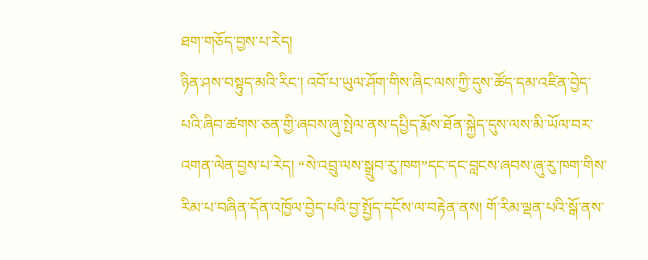ཐག་གཅོད་བྱས་པ་རེད།
ཉིན་ཤས་བསྟུད་མའི་རིང་། འབོ་པ་ཡུལ་ཤོག་གིས་ཞིང་ལས་ཀྱི་དུས་ཚོད་དམ་འཛིན་བྱེད་པའི་ཞིབ་ཚགས་ཅན་གྱི་ཞབས་ཞུ་སྤེལ་ནས་དཔྱིད་རྨོས་ཐོན་སྐྱེད་དུས་ལས་མི་ཡོལ་བར་འགན་ལེན་བྱས་པ་རེད། “སེ་འབྲུ་ལས་སྒྲུབ་རུ་ཁག”དང་དང་བླངས་ཞབས་ཞུ་རུ་ཁག་གིས་རིམ་པ་བཞིན་དོན་འཁྱོལ་བྱེད་པའི་བྱ་སྤྱོད་དངོས་ལ་བརྟེན་ནས། གོ་རིམ་ལྡན་པའི་སྒོ་ནས་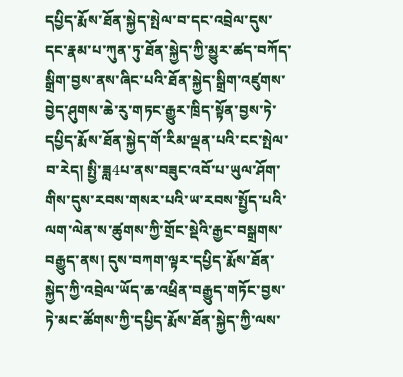དཔྱིད་རྨོས་ཐོན་སྐྱེད་སྤེལ་བ་དང་འབྲེལ་དུས་དང་རྣམ་པ་ཀུན་ཏུ་ཐོན་སྐྱེད་ཀྱི་མྱུར་ཚད་བཀོད་སྒྲིག་བྱས་ནས་ཞིང་པའི་ཐོན་སྐྱེད་སྒྲིག་འཛུགས་བྱེད་ཤུགས་ཆེ་རུ་གཏང་རྒྱུར་ཁྲིད་སྟོན་བྱས་ཏེ་དཔྱིད་རྨོས་ཐོན་སྐྱེད་གོ་རིམ་ལྡན་པའི་ངང་སྤེལ་བ་རེད། སྤྱི་ཟླ4པ་ནས་བཟུང་འབོ་པ་ཡུལ་ཤོག་གིས་དུས་རབས་གསར་པའི་ཡ་རབས་སྤྱོད་པའི་ལག་ལེན་ས་ཚུགས་ཀྱི་གྲོང་སྡེའི་རྒྱང་བསྒྲགས་བརྒྱུད་ནས། དུས་བཀག་ལྟར་དཔྱིད་རྨོས་ཐོན་སྐྱེད་ཀྱི་འབྲེལ་ཡོད་ཆ་འཕྲིན་བརྒྱུད་གཏོང་བྱས་ཏེ་མང་ཚོགས་ཀྱི་དཔྱིད་རྨོས་ཐོན་སྐྱེད་ཀྱི་ལས་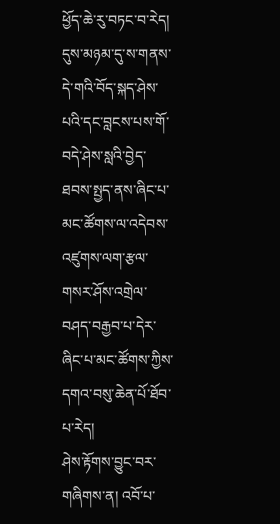ཕྱོད་ཆེ་རུ་བཏང་བ་རེད། དུས་མཉམ་དུ་ས་གནས་དེ་གའི་བོད་སྐད་ཤེས་པའི་དང་བླངས་པས་གོ་བདེ་ཤེས་སླའི་བྱེད་ཐབས་སྤྱད་ནས་ཞིང་པ་མང་ཚོགས་ལ་འདེབས་འཛུགས་ལག་རྩལ་གསར་ཤོས་འགྲེལ་བཤད་བརྒྱབ་པ་དེར་ཞིང་པ་མང་ཚོགས་ཀྱིས་དགའ་བསུ་ཆེན་པོ་ཐོབ་པ་རེད།
ཤེས་རྟོགས་བྱུང་བར་གཞིགས་ན། འབོ་པ་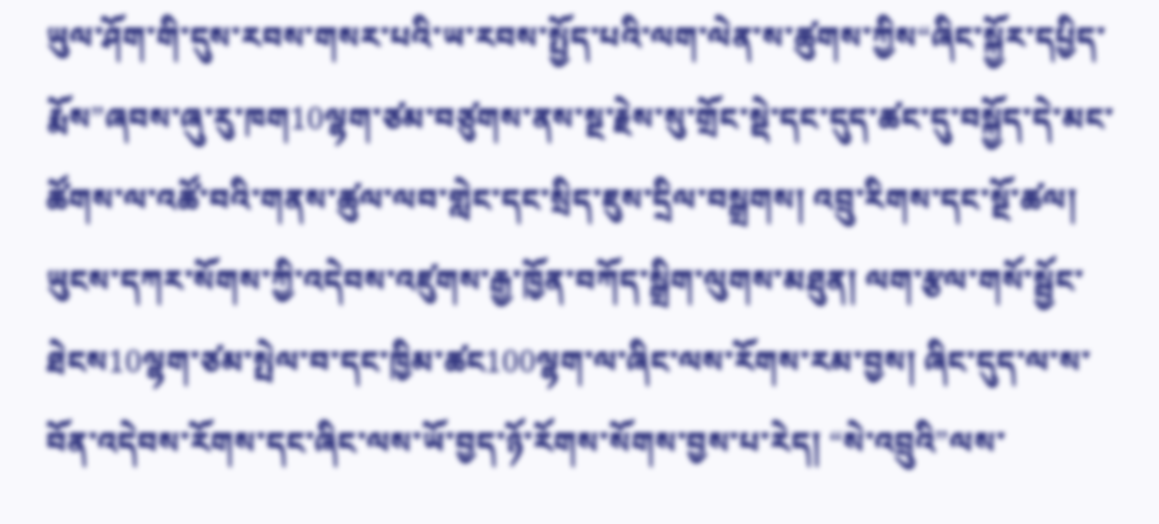ཡུལ་ཤོག་གི་དུས་རབས་གསར་པའི་ཡ་རབས་སྤྱོད་པའི་ལག་ལེན་ས་ཚུགས་ཀྱིས“ཞིང་སྐྱོར་དཔྱིད་རྨོས”ཞབས་ཞུ་རུ་ཁག10ལྷག་ཙམ་བཙུགས་ནས་སྔ་རྗེས་སུ་གྲོང་སྡེ་དང་དུད་ཚང་དུ་བསྐྱོད་དེ་མང་ཚོགས་ལ་འཚོ་བའི་གནས་ཚུལ་ལབ་གླེང་དང་སྲིད་ཇུས་དྲིལ་བསྒྲགས། འབྲུ་རིགས་དང་སྔོ་ཚལ། ཡུངས་དཀར་སོགས་ཀྱི་འདེབས་འཛུགས་རྒྱ་ཁྱོན་བཀོད་སྒྲིག་ལུགས་མཐུན། ལག་རྩལ་གསོ་སྦྱོང་ཐེངས10ལྷག་ཙམ་སྤེལ་བ་དང་ཁྱིམ་ཚང100ལྷག་ལ་ཞིང་ལས་རོགས་རམ་བྱས། ཞིང་དུད་ལ་ས་བོན་འདེབས་རོགས་དང་ཞིང་ལས་ཡོ་བྱད་ཉོ་རོགས་སོགས་བྱས་པ་རེད། “སེ་འབྲུའི”ལས་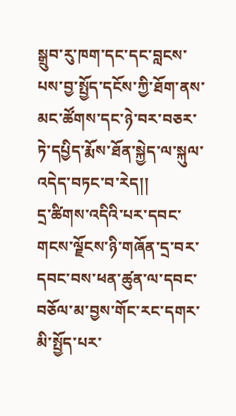སྒྲུབ་རུ་ཁག་དང་དང་བླངས་པས་བྱ་སྤྱོད་དངོས་ཀྱི་ཐོག་ནས་མང་ཚོགས་དང་ཉེ་བར་བཅར་ཏེ་དཔྱིད་རྨོས་ཐོན་སྐྱེད་ལ་སྐུལ་འདེད་བཏང་བ་རེད།།
དྲ་ཚིགས་འདིའི་པར་དབང་གངས་ལྗོངས་ཉི་གཞོན་དྲ་བར་དབང་བས་ཕན་ཚུན་ལ་དབང་བཅོལ་མ་བྱས་གོང་རང་དགར་མི་སྤྱོད་པར་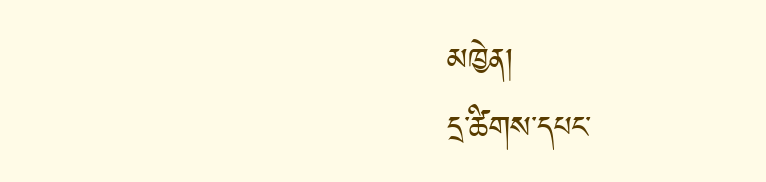མཁྱེན།
དྲ་ཚིགས་དཔང་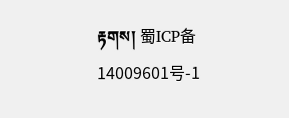རྟགས། 蜀ICP备14009601号-1